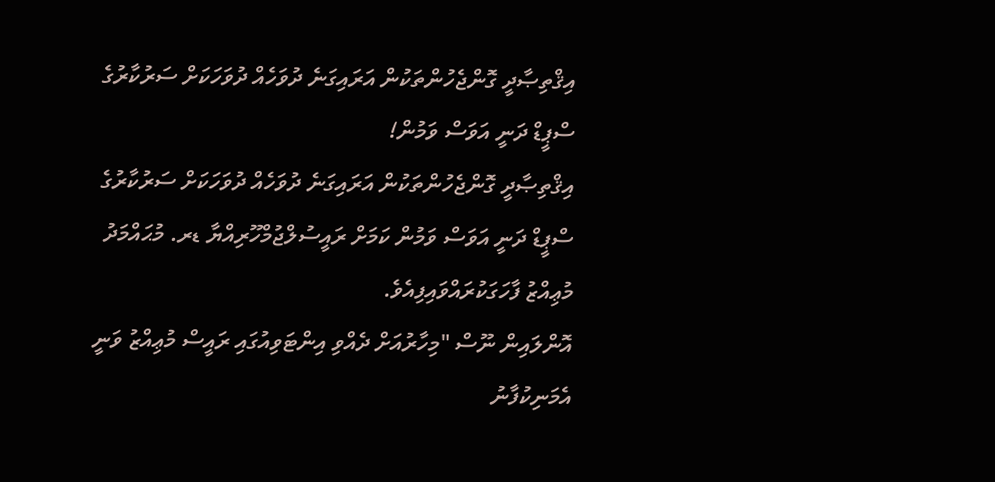އިޤްތިޞާދީ ގޮންޖެހުންތަކުން އަރައިގަނެ ދުވަހެއް ދުވަހަކަށް ސަރުކާރުގެ ސްޕީޑް ދަނީ އަވަސް ވަމުން!
އިޤްތިޞާދީ ގޮންޖެހުންތަކުން އަރައިގަނެ ދުވަހެއް ދުވަހަކަށް ސަރުކާރުގެ ސްޕީޑް ދަނީ އަވަސް ވަމުން ކަމަށް ރައީސުލްޖުމްހޫރިއްޔާ ޑރ. މުޙައްމަދު މުޢިއްޒު ފާހަގަކުރައްވައިފިއެވެ.
އޮންލައިން ނޫސް "މިހާރުއަށް ދެއްވި އިންޓަވިއުގައި ރައީސް މުޢިއްޒު ވަނީ އެމަނިކުފާނު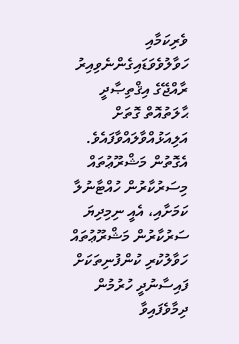ވެރިކަމާއި ހަވާލުވެވަޑައިގެންނެވިއިރު ރާއްޖޭގެ އިޤްތިޞާދީ ޙާލަތުއޮތް ގޮތަށް އަލިއަޅުއްވާލައްވާފައެވެ. އެގޮތުން މަޝްރޫޢުތައް މިސަރުކާރުން ހުއްޓާނުލާ ކަމަށާއި، އެއީ ނިމިދިޔަ ސަރުކާރުން މަޝްރޫޢުތައް ހަވާލުކުރި ކުންފުނިތަކަށް ފައިސާނުދީ ހުރުމުން ދިމާވެފައިވާ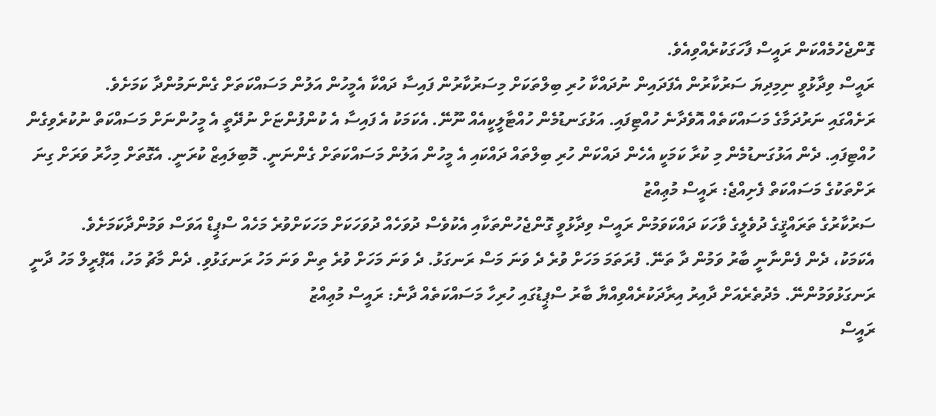ގޮންޖެހުމެއްކަން ރައީސް ފާހަގަކުރެއްވިއެވެ.
ރައީސް ވިދާޅުވީ ނިމިދިޔަ ސަރުކާރުން އެފަދައިން ނުދައްކާ ހުރި ބިލްތަކަށް މިސަރުކާރުން ފައިސާ ދައްކާ އެމީހުން އަލުން މަސައްކަތަށް ގެންނަމުންދާ ކަމަށެވެ.
ރަށެއްގައި ނަރުދަމާގެ މަސައްކަތެއް އޮވެދާނެ ހުއްޓިފައި. އަޅުގަނޑުމެން ހުއްޓާލީކީއެއް ނޫނޭ. އެކަމަކު އެ ފައިސާ އެ ކުންފުންޏަށް ނުދޭތީ އެ މީހުންނަށް މަސައްކަތް ނުކުރެވިގެން ހުއްޓިފައި. ދެން އަޅުގަނޑުމެން މި ކުރާ ކަމަކީ އެހެން ދައްކަން ހުރި ބިލްތައް ދައްކައި އެ މީހުން އަލުން މަސައްކަތަށް ގެންނަނީ. މޮބިލައިޒް ކުރަނީ. އެގޮތަށް މިހާރު ވަރަށް ގިނަ ރަށްތަކުގެ މަސައްކަތް ފެށިއްޖެ: ރައީސް މުޢިއްޒު
ސަރުކާރުގެ ތަރައްޤީގެ ދުވެލީގެ ވާހަކަ ދައްކަވަމުން ރައީސް ވިދާޅުވީ ގޮންޖެހުންތަކާއި އެކުވެސް ދުވަހެއް ދުވަހަކަށް މަހަކަށްވުރެ މަހެއް ސްޕީޑް އަވަސް ވަމުންދާކަމަށެވެ.
އެކަމަކު، ދެން ފެންނާނީ ބާރު ވަމުން ދާ ތަނޭ. ފުރަތަމަ މަހަށް ވުރެ ދެ ވަނަ މަސް ރަނގަޅު. ދެ ވަނަ މަހަށް ވުރެ ތިން ވަނަ މަހު ރަނގަޅުވި. ދެން މާޗު މަހު، އޭޕްރީލް މަހު ދާނީ ރަނގަޅުވަމުންނޭ. މެދުތެރެއަށް ދާއިރު އިރާދަކުރެއްވިއްޔާ ބާރު ސްޕީޑުގައި ހުރިހާ މަސައްކަތެއް ދާނެ: ރައީސް މުޢިއްޒު
ރައީސް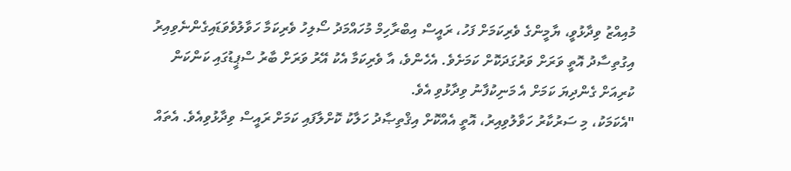މުއިއްޒު ވިދާޅުވީ، ޔާމީންގެ ވެރިކަމަށް ފަހު، ރައީސް އިބްރާހިމް މުހައްމަދު ސޯލިހު ވެރިކަމާ ހަވާލުވެވަޑައިގެންނެވިއިރު އިގުތިސާދު އޮތީ ވަރަށް ވަރުގަދަކޮށް ކަމަށެވެ. އެހެންވެ، އާ ވެރިކަމާ އެކު އޭރު ވަރަށް ބާރު ސްޕީޑުގައި ކަންކަން ކުރިއަށް ގެންދިޔަ ކަމަށް އެ މަނިކުފާނު ވިދާޅުވި އެވެ.
"އެކަމަކު، މި ސަރުކާރު ހަވާލުވިއިރު، އޮތީ އެއްކޮށް އިޤްތިޞާދު ހަލާކު ކޮށްލާފައި ކަމަށް ރައީސް ވިދާޅުވިއެވެ. އެތައް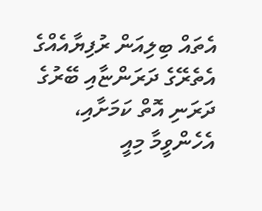އެތައް ބިލިއަން ރުފިޔާއެއްގެ އެތެރޭގެ ދަރަންޏާއި ބޭރުގެ ދަރަނި އޮތް ކަމަށާއި، އެހެންވީމާ މިއީ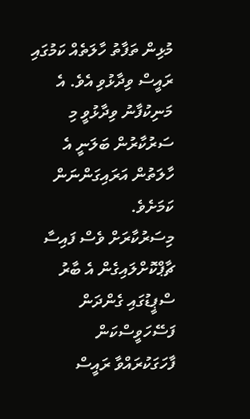މުޅިން ތަފާތު ހާލަތެއް ކަމުގައި ރައީސް ވިދާޅުވި އެވެ. އެ މަނިކުފާނު ވިދާޅުވީ މި ސަރުކާރުން ބަލަނީ އެ ހާލަތުން އަރައިގަންނަން ކަމަށެވެ.
މިސަރުކާރަށް ވެސް ފައިސާ ޗާޕްކޮށްލައިގެން އެ ބާރު ސްޕީޑުގައި ގެންދަން ފަސޭހަވީސްކަން ފާހަގަކުރައްވާ ރައީސް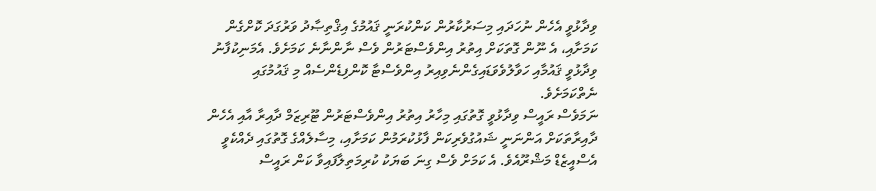ވިދާޅުވީ އެހެން ނުހަދައި މިސަރުކާރުން ކަންކުރަނީ ޤައުމުގެ އިޤްތިޞާދު ވަރުގަދަ ކޮށްގެން ކަމަށާއި، އެ ނޫން ގޮތަކަށް އިތުރު އިންވެސްޓަރުން ވެސް ނާންނާނެ ކަމަށެވެ. އެމަނިކުފާނު ވިދާޅުވީ ޤައުމާއި ހަވާލުވެވަޑައިގެންނެވިއިރު އިންވެސްޓާ ކޮންފިޑެންސެއް މި ޤައުމުގައި ނެތްކަމަށެވެ.
ނަމަވެސް ރައީސް ވިދާޅުވީ ގޮތުގައި މިހާރު އިތުރު އިންވެސްޓަރުން ޓޫރިޒަމް ދާއިރާ އާއި އެހެން ދާއިރާތަކަށް އަންނަނީ ޝައުގުވެރިކަން ފާޅުކުރަމުން ކަމަށާއި، މިސާލެއްގެ ގޮތުގައި ދެއްކެވީ އެސްއީޒެޑް މަޝްރޫއެވެ. އެ ކަމަށް ވެސް ގިނަ ބަޔަކު ކުރިމަތިލާފައިވާ ކަން ރައީސް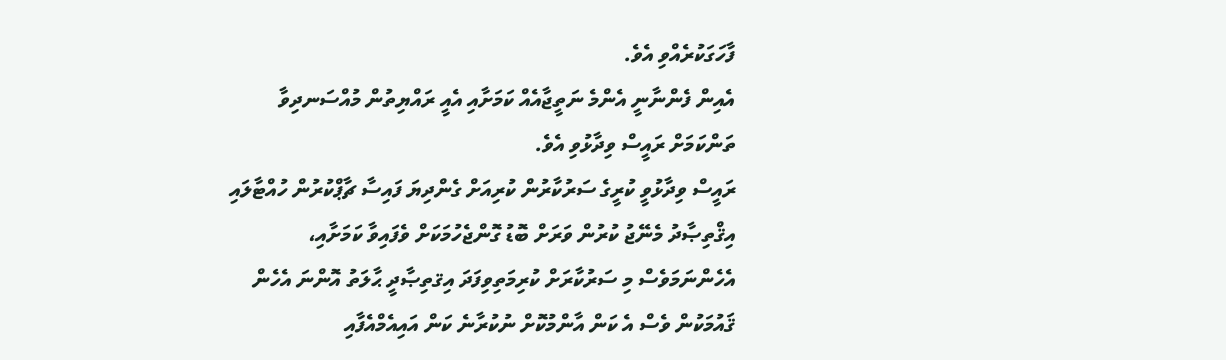ފާހަގަކުރެއްވި އެވެ.
އެއިން ފެންނާނީ އެންމެ ނަތީޖާއެއް ކަމަށާއި އެއީ ރައްޔިތުން މުއްސަނދިވާ ތަންކަމަށް ރައީސް ވިދާޅުވި އެވެ.
ރައީސް ވިދާޅުވީ ކުރީގެ ސަރުކާރުން ކުރިއަށް ގެންދިޔަ ފައިސާ ޗާޕްކުރުން ހުއްޓާލައި އިޤްތިޞާދު މެނޭޖު ކުރުން ވަރަށް ބޮޑު ގޮންޖެހުމަކަށް ވެފައިވާ ކަމަށާއި، އެހެންނަމަވެސް މި ސަރުކާރަށް ކުރިމަތިވިފަދަ އިޤތިޞާދީ ޙާލަތު އޮންނަ އެހެން ޤައުމަކުން ވެސް އެ ކަން އާންމުކޮށް ނުކުރާނެ ކަން އައިއެމްއެފާއި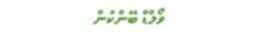ވޯލްޑް ބޭންކުން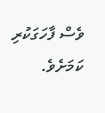ވެސް ފާހަގަކުރި ކަމަށެވެ.